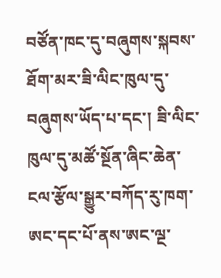བཙོན་ཁང་དུ་བཞུགས་སྐབས་ཐོག་མར་ཟི་ལིང་ཁུལ་དུ་བཞུགས་ཡོད་པ་དང་། ཟི་ལིང་ཁུལ་དུ་མཚོ་སྔོན་ཞིང་ཆེན་ངལ་རྩོལ་སྒྱུར་བཀོད་རུ་ཁག་ཨང་དང་པོ་ནས་ཨང་ལྔ་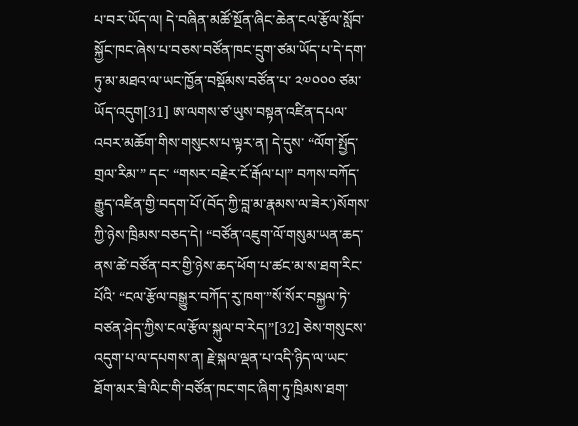པ་བར་ཡོད་ལ། དེ་བཞིན་མཚོ་སྔོན་ཞིང་ཆེན་ངལ་རྩོལ་སློབ་སྐྱོང་ཁང་ཞེས་པ་བཅས་བཙོན་ཁང་དྲུག་ཙམ་ཡོད་པ་དེ་དག་ཏུ་མ་མཐའ་ལ་ཡང་ཁྱོན་བསྡོམས་བཙོན་པ་ ༢༧༠༠༠ ཙམ་ཡོད་འདུག[31] ཨ་ལགས་ཙ་ཡུས་བསྟན་འཛིན་དཔལ་འབར་མཆོག་གིས་གསུངས་པ་ལྟར་ན། དེ་དུས་ “ལོག་སྤྱོད་གྲལ་རིམ་” དང་ “གསར་བརྗེར་ངོ་རྒོལ་པ།” བཀས་བཀོད་རྒྱུད་འཛིན་གྱི་བདག་པོ་(བོད་ཀྱི་བླ་མ་རྣམས་ལ་ཟེར་)སོགས་ཀྱི་ཉེས་ཁྲིམས་བཅད་དེ། “བཙོན་འཇུག་ལོ་གསུམ་ཡན་ཆད་ནས་ཚེ་བཙོན་བར་གྱི་ཉེས་ཆད་ཕོག་པ་ཚང་མ་ས་ཐག་རིང་པོའི་ “ངལ་རྩོལ་བསྒྱུར་བཀོད་རུ་ཁག་”སོ་སོར་བསྐྱལ་ཏེ་བཙན་ཤེད་ཀྱིས་ངལ་རྩོལ་སྐུལ་བ་རེད།”[32] ཅེས་གསུངས་འདུག་པ་ལ་དཔགས་ན། རྗེ་སྐལ་ལྡན་པ་འདི་ཉིད་ལ་ཡང་ཐོག་མར་ཟི་ལིང་གི་བཙོན་ཁང་གང་ཞིག་ཏུ་ཁྲིམས་ཐག་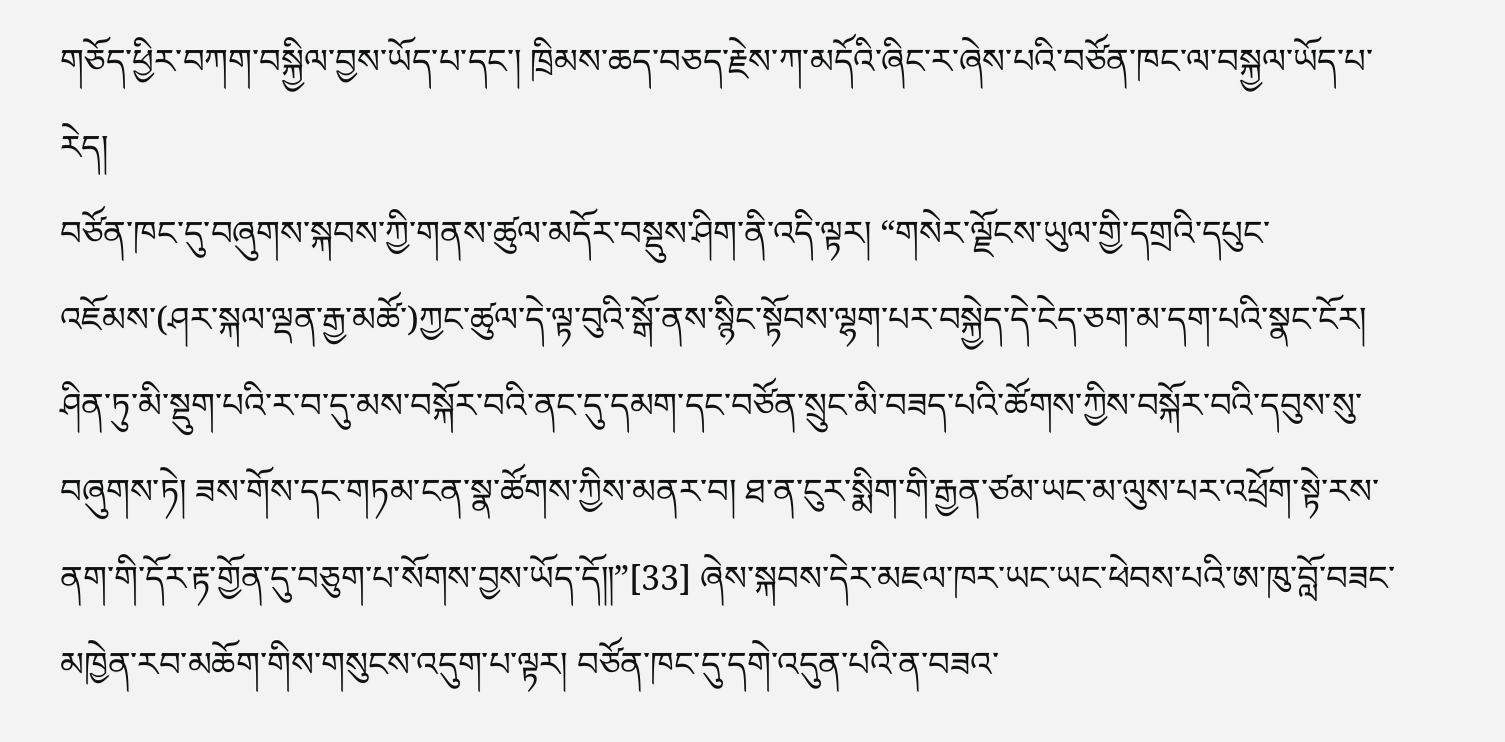གཅོད་ཕྱིར་བཀག་བསྐྱིལ་བྱས་ཡོད་པ་དང་། ཁྲིམས་ཆད་བཅད་རྗེས་ཀ་མདོའི་ཞིང་ར་ཞེས་པའི་བཙོན་ཁང་ལ་བསྐྱལ་ཡོད་པ་རེད།
བཙོན་ཁང་དུ་བཞུགས་སྐབས་ཀྱི་གནས་ཚུལ་མདོར་བསྡུས་ཤིག་ནི་འདི་ལྟར། “གསེར་ལྗོངས་ཡུལ་གྱི་དགྲའི་དཔུང་འཇོམས་(ཤར་སྐལ་ལྡན་རྒྱ་མཚོ་)ཀྱང་ཚུལ་དེ་ལྟ་བུའི་སྒོ་ནས་སྙིང་སྟོབས་ལྷག་པར་བསྐྱེད་དེ་ངེད་ཅག་མ་དག་པའི་སྣང་ངོར། ཤིན་ཏུ་མི་སྡུག་པའི་ར་བ་དུ་མས་བསྐོར་བའི་ནང་དུ་དམག་དང་བཙོན་སྲུང་མི་བཟད་པའི་ཚོགས་ཀྱིས་བསྐོར་བའི་དབུས་སུ་བཞུགས་ཏེ། ཟས་གོས་དང་གཏམ་ངན་སྣ་ཚོགས་ཀྱིས་མནར་བ། ཐ་ན་ངུར་སྨིག་གི་རྒྱན་ཙམ་ཡང་མ་ལུས་པར་འཕྲོག་སྟེ་རས་ནག་གི་དོར་རྟ་གྱོན་དུ་བཅུག་པ་སོགས་བྱས་ཡོད་དོ༎”[33] ཞེས་སྐབས་དེར་མཇལ་ཁར་ཡང་ཡང་ཕེབས་པའི་ཨ་ཁུ་བློ་བཟང་མཁྱེན་རབ་མཆོག་གིས་གསུངས་འདུག་པ་ལྟར། བཙོན་ཁང་དུ་དགེ་འདུན་པའི་ན་བཟའ་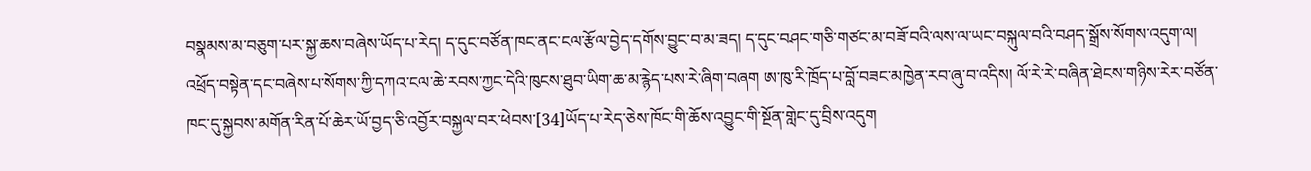བསྣམས་མ་བཅུག་པར་སྐྱ་ཆས་བཞེས་ཡོད་པ་རེད། ད་དུང་བཙོན་ཁང་ནང་ངལ་རྩོལ་བྱེད་དགོས་བྱུང་བ་མ་ཟད། ད་དུང་བཤང་གཅི་གཙང་མ་བཟོ་བའི་ལས་ལ་ཡང་བསྐུལ་བའི་བཤད་སྒྲོས་སོགས་འདུག་ལ། འཕྲོད་བསྟེན་དང་བཞེས་པ་སོགས་ཀྱི་དཀའ་ངལ་ཆེ་རབས་ཀྱང་དེའི་ཁུངས་ཐུབ་ཡིག་ཆ་མ་རྙེད་པས་རེ་ཞིག་བཞག ཨ་ཁུ་རི་ཁྲོད་པ་བློ་བཟང་མཁྱེན་རབ་ཞུ་བ་འདིས། ལོ་རེ་རེ་བཞིན་ཐེངས་གཉིས་རེར་བཙོན་ཁང་དུ་སྐྱབས་མགོན་རིན་པོ་ཆེར་ཡོ་བྱད་ཅི་འབྱོར་བསྐྱལ་བར་ཕེབས་[34]ཡོད་པ་རེད་ཅེས་ཁོང་གི་ཆོས་འབྱུང་གི་སྔོན་གླེང་དུ་བྲིས་འདུག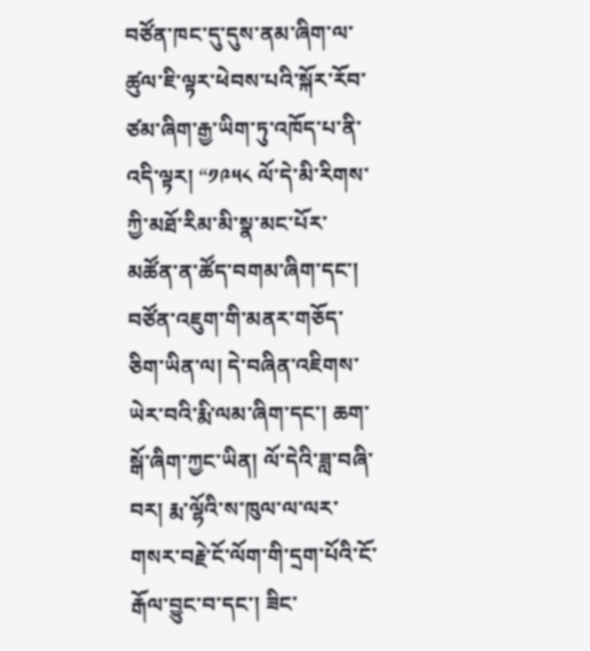བཙོན་ཁང་དུ་དུས་ནམ་ཞིག་ལ་ཚུལ་ཇི་ལྟར་ཕེབས་པའི་སྐོར་རོབ་ཙམ་ཞིག་རྒྱ་ཡིག་ཏུ་འཁོད་པ་ནི་འདི་ལྟར། “༡༩༥༨ ལོ་དེ་མི་རིགས་ཀྱི་མཐོ་རིམ་མི་སྣ་མང་པོར་མཚོན་ན་ཚོད་བགམ་ཞིག་དང་། བཙོན་འཇུག་གི་མནར་གཅོད་ཅིག་ཡིན་ལ། དེ་བཞིན་འཇིགས་ཡེར་བའི་རྨི་ལམ་ཞིག་དང་། ཆག་སྒོ་ཞིག་ཀྱང་ཡིན། ལོ་དེའི་ཟླ་བཞི་བར། རྨ་ལྷོའི་ས་ཁུལ་ལ་ལར་གསར་བརྗེ་ངོ་ལོག་གི་དྲག་པོའི་ངོ་རྒོལ་བྱུང་བ་དང་། ཟིང་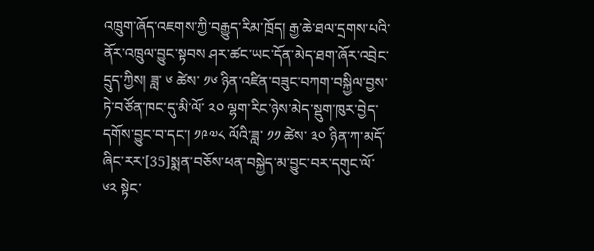འཁྲུག་ཞོད་འཇགས་ཀྱི་བརྒྱུད་རིམ་ཁྲོད། རྒྱ་ཆེ་ཐལ་དྲགས་པའི་ནོར་འཁྲུལ་བྱུང་སྟབས ཤར་ཚང་ཡང་དོན་མེད་ཐག་ཞོར་འབྲེང་དྲུད་ཀྱིས། ཟླ་ ༦ ཚེས་ ༡༦ ཉིན་འཛིན་བཟུང་བཀག་བསྐྱིལ་བྱས་ཏེ་བཙོན་ཁང་དུ་མི་ལོ་ ༢༠ ལྷག་རིང་ཉེས་མེད་སྡུག་ཁུར་བྱེད་དགོས་བྱུང་བ་དང་། ༡༩༧༨ ལོའི་ཟླ་ ༡༡ ཚེས་ ༣༠ ཉིན་ཀ་མདོ་ཞིང་རར་[35]སྨན་བཅོས་ཕན་བསྐྱེད་མ་བྱུང་བར་དགུང་ལོ་ ༦༢ སྟེང་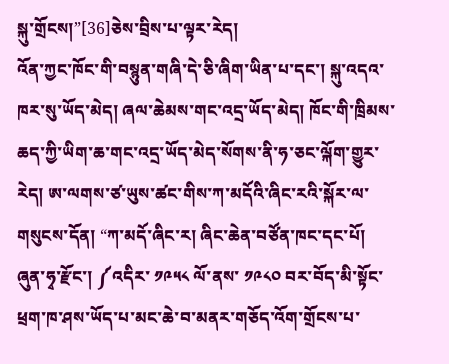སྐུ་གྲོངས།”[36]ཅེས་བྲིས་པ་ལྟར་རེད།
འོན་ཀྱང་ཁོང་གི་བསྙུན་གཞི་དེ་ཅི་ཞིག་ཡིན་པ་དང་། སྐུ་འདའ་ཁར་སུ་ཡོད་མེད། ཞལ་ཆེམས་གང་འདྲ་ཡོད་མེད། ཁོང་གི་ཁྲིམས་ཆད་ཀྱི་ཡིག་ཆ་གང་འདྲ་ཡོད་མེད་སོགས་ནི་ཧ་ཅང་ལྐོག་གྱུར་རེད། ཨ་ལགས་ཙ་ཡུས་ཚང་གིས་ཀ་མདོའི་ཞིང་རའི་སྐོར་ལ་གསུངས་དོན། “ཀ་མདོ་ཞིང་ར། ཞིང་ཆེན་བཙོན་ཁང་དང་པོ། ཞུན་ཧྭ་རྫོང་། ༼འདིར་ ༡༩༥༨ ལོ་ནས་ ༡༩༨༠ བར་བོད་མི་སྟོང་ཕྲག་ཁ་ཤས་ཡོད་པ་མང་ཆེ་བ་མནར་གཅོད་འོག་གྲོངས་པ་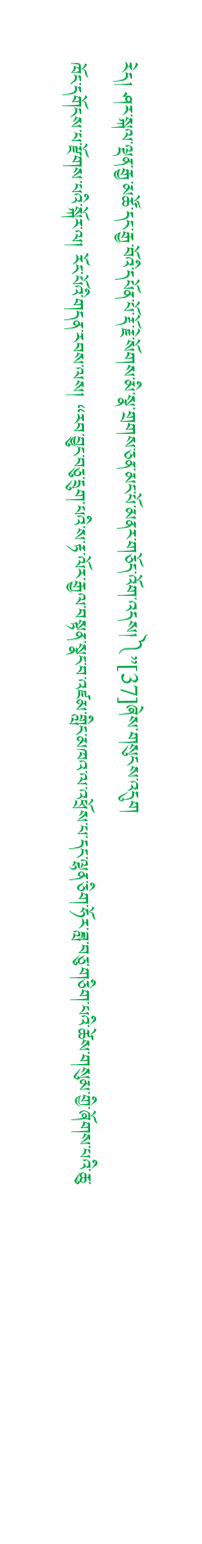རེད། ཤར་སྐལ་ལྡན་རྒྱ་མཚོ་དང་རྒྱ་བོའི་དཔོན་པོ་རྡོ་རྗེ་སོགས་མི་སྣ་གྲགས་ཅན་མང་པོ་མནར་གཅོད་འོག་འདས།༽”[37]ཞེས་གསུངས་འདུག
ཁོང་དགོངས་པ་རྫོགས་པའི་སྐོར་ལ། རོང་པོའི་གདན་རབས་ལས། “རབ་བྱུང་བཅུ་དྲུག་པའི་ས་རྟ་ལོར་རྒྱལ་བསྟན་སྣང་བ་འཛམ་གླིང་མཁའ་ལ་འཕྲོས་པ་དང་ལྷན་ཅིག་ཧོར་ཟླ་བཅུ་གཅིག་པའི་ཚེས་གསུམ་གྱི་ཞོགས་པའི་ཆུ་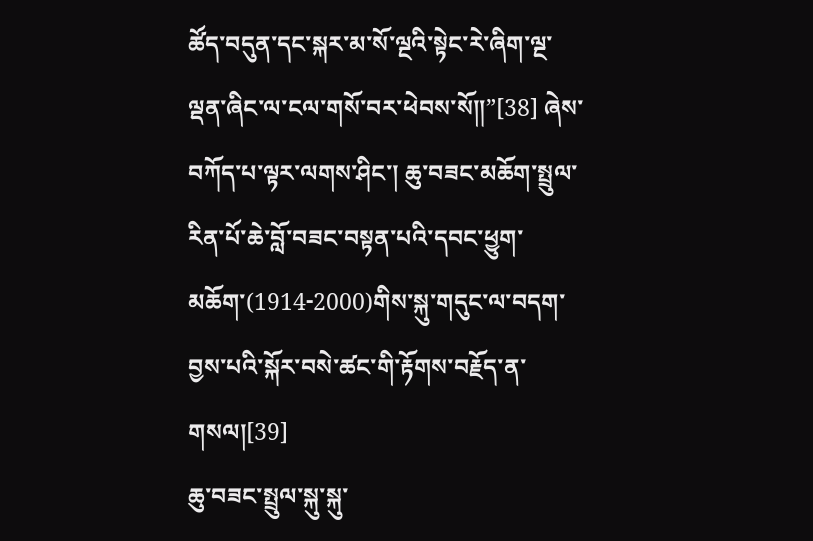ཚོད་བདུན་དང་སྐར་མ་སོ་ལྔའི་སྟེང་རེ་ཞིག་ལྔ་ལྡན་ཞིང་ལ་ངལ་གསོ་བར་ཕེབས་སོ༎”[38] ཞེས་བཀོད་པ་ལྟར་ལགས་ཤིང་། ཆུ་བཟང་མཆོག་སྤྲུལ་རིན་པོ་ཆེ་བློ་བཟང་བསྟན་པའི་དབང་ཕྱུག་མཆོག་(1914-2000)གིས་སྐུ་གདུང་ལ་བདག་བྱས་པའི་སྐོར་བསེ་ཚང་གི་རྟོགས་བརྗོད་ན་གསལ།[39]
ཆུ་བཟང་སྤྲུལ་སྐུ་སྐུ་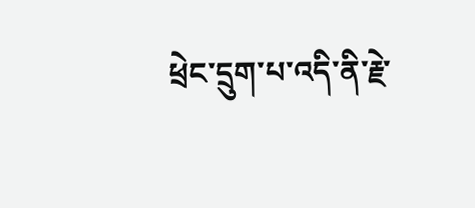ཕྲེང་དྲུག་པ་འདི་ནི་རྗེ་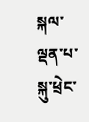སྐལ་ལྡན་པ་སྐུ་ཕྲེང་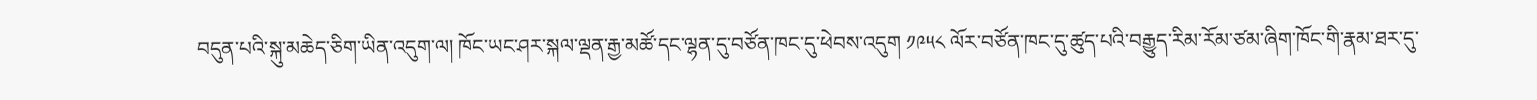བདུན་པའི་སྐུ་མཆེད་ཅིག་ཡིན་འདུག་ལ། ཁོང་ཡང་ཤར་སྐལ་ལྡན་རྒྱ་མཚོ་དང་ལྷན་དུ་བཙོན་ཁང་དུ་ཕེབས་འདུག ༡༩༥༨ ལོར་བཙོན་ཁང་དུ་ཚུད་པའི་བརྒྱུད་རིམ་རོམ་ཙམ་ཞིག་ཁོང་གི་རྣམ་ཐར་དུ་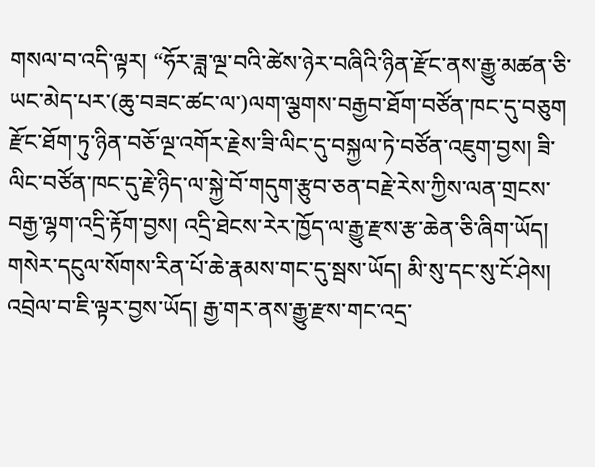གསལ་བ་འདི་ལྟར། “ཧོར་ཟླ་ལྔ་བའི་ཚེས་ཉེར་བཞིའི་ཉིན་རྫོང་ནས་རྒྱུ་མཚན་ཅི་ཡང་མེད་པར་(ཆུ་བཟང་ཚང་ལ་)ལག་ལྕགས་བརྒྱབ་ཐོག་བཙོན་ཁང་དུ་བཅུག རྫོང་ཐོག་ཏུ་ཉིན་བཅོ་ལྔ་འགོར་རྗེས་ཟི་ལིང་དུ་བསྐྱལ་ཏེ་བཙོན་འཇུག་བྱས། ཟི་ལིང་བཙོན་ཁང་དུ་རྗེ་ཉིད་ལ་སྐྱེ་བོ་གདུག་རྩུབ་ཅན་བརྗེ་རེས་ཀྱིས་ལན་གྲངས་བརྒྱ་ལྷག་འདྲི་རྟོག་བྱས། འདྲི་ཐེངས་རེར་ཁྱོད་ལ་རྒྱུ་རྫས་རྩ་ཆེན་ཅི་ཞིག་ཡོད། གསེར་དངུལ་སོགས་རིན་པོ་ཆེ་རྣམས་གང་དུ་སྦས་ཡོད། མི་སུ་དང་སུ་ངོ་ཤེས། འབྲེལ་བ་ཇི་ལྟར་བྱས་ཡོད། རྒྱ་གར་ནས་རྒྱུ་རྫས་གང་འདྲ་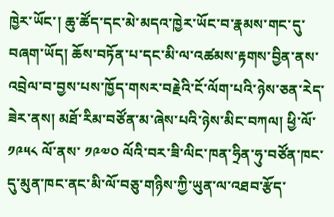ཁྱེར་ཡོང་། ཆུ་ཚོད་དང་མེ་མདའ་ཁྱེར་ཡོང་བ་རྣམས་གང་དུ་བཞག་ཡོད། ཆོས་བཏོན་པ་དང་མི་ལ་འཚམས་རྟགས་བྱིན་ནས་འབྲེལ་བ་བྱས་པས་ཁྱོད་གསར་བརྗེའི་ངོ་ལོག་པའི་ཉེས་ཅན་རེད་ཟེར་ནས། མཐོ་རིམ་བཙོན་མ་ཞེས་པའི་ཉེས་མིང་བཀལ། ཕྱི་ལོ་ ༡༩༥༨ ལོ་ནས་ ༡༩༧༠ ལོའི་བར་ཟི་ལིང་ཁན་ཧྲིན་ཧུ་བཙོན་ཁང་དུ་མུན་ཁང་ནང་མི་ལོ་བཅུ་གཉིས་ཀྱི་ཡུན་ལ་འཐབ་རྩོད་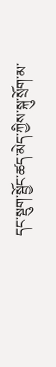དང་སྡུག་སྦྱོང་ཚད་མེད་ཀྱིས་སྐུ་སྲོག་མ་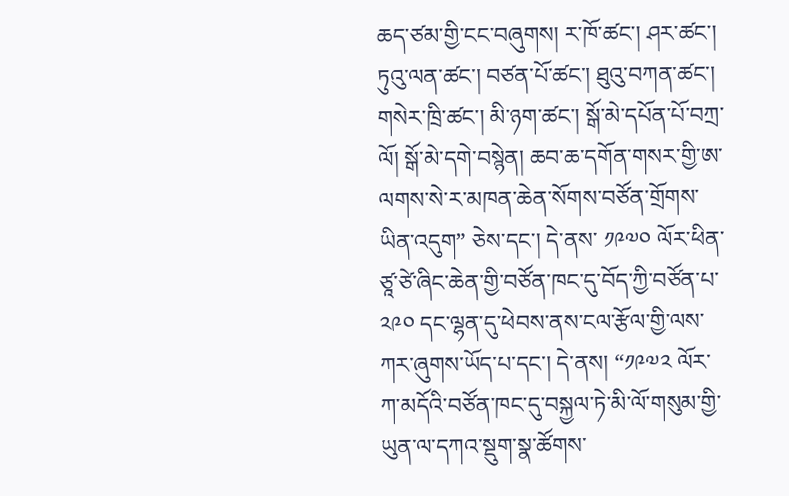ཆད་ཙམ་གྱི་ངང་བཞུགས། ར་ཁོ་ཚང་། ཤར་ཚང་། ཏུའུ་ལན་ཚང་། བཙན་པོ་ཚང་། ཐུའུ་བཀན་ཚང་། གསེར་ཁྲི་ཚང་། མི་ཉག་ཚང་། སྒོ་མེ་དཔོན་པོ་བཀྲ་ལོ། སྒོ་མེ་དགེ་བསྙེན། ཆབ་ཆ་དགོན་གསར་གྱི་ཨ་ལགས་སེ་ར་མཁན་ཆེན་སོགས་བཙོན་གྲོགས་ཡིན་འདུག” ཅེས་དང་། དེ་ནས་ ༡༩༧༠ ལོར་ཕིན་ཙཱ་ཙེ་ཞིང་ཆེན་གྱི་བཙོན་ཁང་དུ་བོད་ཀྱི་བཙོན་པ་ ༢༩༠ དང་ལྷན་དུ་ཕེབས་ནས་ངལ་རྩོལ་གྱི་ལས་ཀར་ཞུགས་ཡོད་པ་དང་། དེ་ནས། “༡༩༧༢ ལོར་ཀ་མདོའི་བཙོན་ཁང་དུ་བསྐྱལ་ཏེ་མི་ལོ་གསུམ་གྱི་ཡུན་ལ་དཀའ་སྡུག་སྣ་ཚོགས་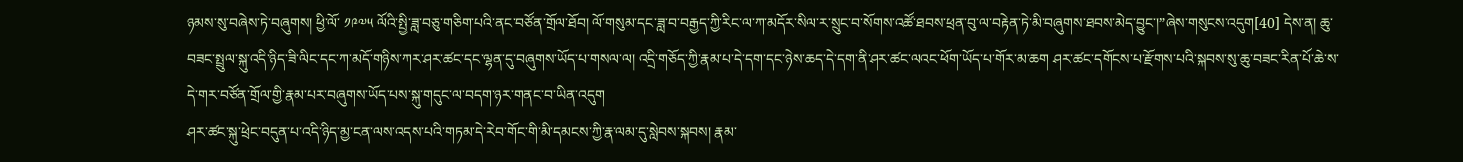ཉམས་སུ་བཞེས་ཏེ་བཞུགས། ཕྱི་ལོ་ ༡༩༧༥ ལོའི་སྤྱི་ཟླ་བཅུ་གཅིག་པའི་ནང་བཙོན་གྲོལ་ཐོབ། ལོ་གསུམ་དང་ཟླ་བ་བརྒྱད་ཀྱི་རིང་ལ་ཀ་མདོར་སིལ་ར་སྲུང་བ་སོགས་འཚོ་ཐབས་ཕྲན་བུ་ལ་བརྟེན་ཏེ་མི་བཞུགས་ཐབས་མེད་བྱུང་།”ཞེས་གསུངས་འདུག[40] དེས་ན། ཆུ་བཟང་སྤྲུལ་སྐུ་འདི་ཉིད་ཟི་ལིང་དང་ཀ་མདོ་གཉིས་ཀར་ཤར་ཚང་དང་ལྷན་དུ་བཞུགས་ཡོད་པ་གསལ་ལ། འདྲི་གཅོད་ཀྱི་རྣམ་པ་དེ་དག་དང་ཉེས་ཆད་དེ་དག་ནི་ཤར་ཚང་ལའང་ཕོག་ཡོད་པ་གོར་མ་ཆག ཤར་ཚང་དགོངས་པ་རྫོགས་པའི་སྐབས་སུ་ཆུ་བཟང་རིན་པོ་ཆེ་ས་དེ་གར་བཙོན་གྲོལ་གྱི་རྣམ་པར་བཞུགས་ཡོད་པས་སྐུ་གདུང་ལ་བདག་ཉར་གནང་བ་ཡིན་འདུག
ཤར་ཚང་སྐུ་ཕྲེང་བདུན་པ་འདི་ཉིད་མྱ་ངན་ལས་འདས་པའི་གཏམ་དེ་རེབ་གོང་གི་མི་དམངས་ཀྱི་རྣ་ལམ་དུ་སླེབས་སྐབས། རྣམ་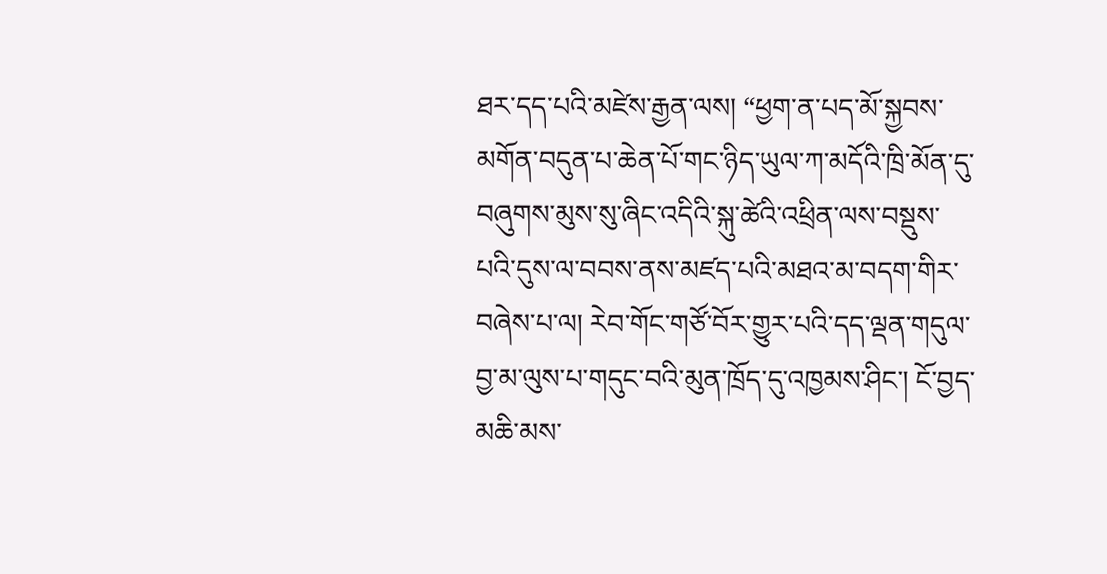ཐར་དད་པའི་མཛེས་རྒྱན་ལས། “ཕྱག་ན་པད་མོ་སྐྱབས་མགོན་བདུན་པ་ཆེན་པོ་གང་ཉིད་ཡུལ་ཀ་མདོའི་ཁྲི་མོན་དུ་བཞུགས་མུས་སུ་ཞིང་འདིའི་སྐུ་ཚེའི་འཕྲིན་ལས་བསྡུས་པའི་དུས་ལ་བབས་ནས་མཛད་པའི་མཐའ་མ་བདག་གིར་བཞེས་པ་ལ། རེབ་གོང་གཙོ་བོར་གྱུར་པའི་དད་ལྡན་གདུལ་བྱ་མ་ལུས་པ་གདུང་བའི་མུན་ཁྲོད་དུ་འཁྱམས་ཤིང་། ངོ་བྱད་མཆི་མས་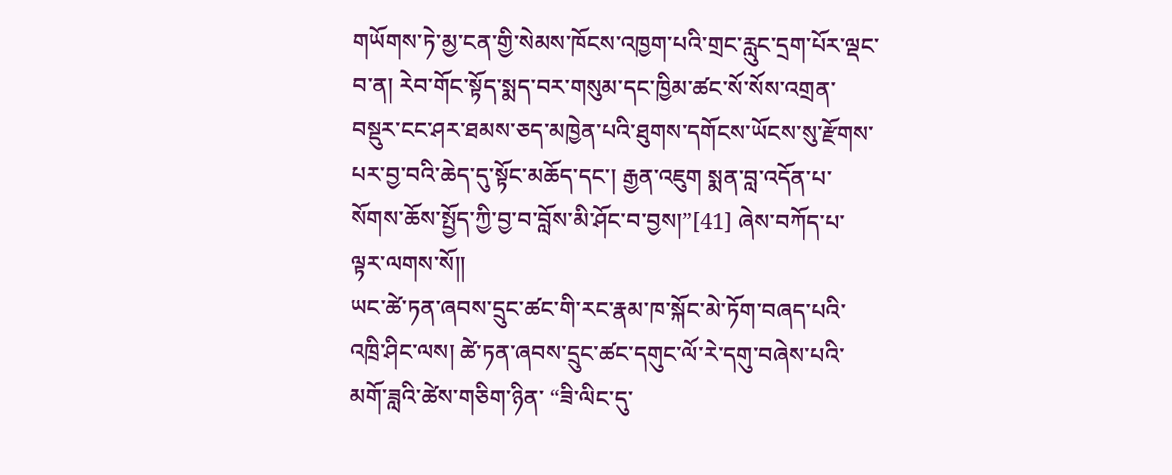གཡོགས་ཏེ་མྱ་ངན་གྱི་སེམས་ཁོངས་འཁྱག་པའི་གྲང་རླུང་དྲག་པོར་ལྡང་བ་ན། རེབ་གོང་སྟོད་སྨད་བར་གསུམ་དང་ཁྱིམ་ཚང་སོ་སོས་འགྲན་བསྡུར་ངང་ཤར་ཐམས་ཅད་མཁྱེན་པའི་ཐུགས་དགོངས་ཡོངས་སུ་རྫོགས་པར་བྱ་བའི་ཆེད་དུ་སྟོང་མཆོད་དང་། རྒྱན་འཇུག སྨན་བླ་འདོན་པ་སོགས་ཆོས་སྤྱོད་ཀྱི་བྱ་བ་བློས་མི་ཤོང་བ་བྱས།”[41] ཞེས་བཀོད་པ་ལྟར་ལགས་སོ༎
ཡང་ཚེ་ཏན་ཞབས་དྲུང་ཚང་གི་རང་རྣམ་ཁ་སྐོང་མེ་ཏོག་བཞད་པའི་འཁྲི་ཤིང་ལས། ཚེ་ཏན་ཞབས་དྲུང་ཚང་དགུང་ལོ་རེ་དགུ་བཞེས་པའི་མགོ་ཟླའི་ཚེས་གཅིག་ཉིན་ “ཟི་ལིང་དུ་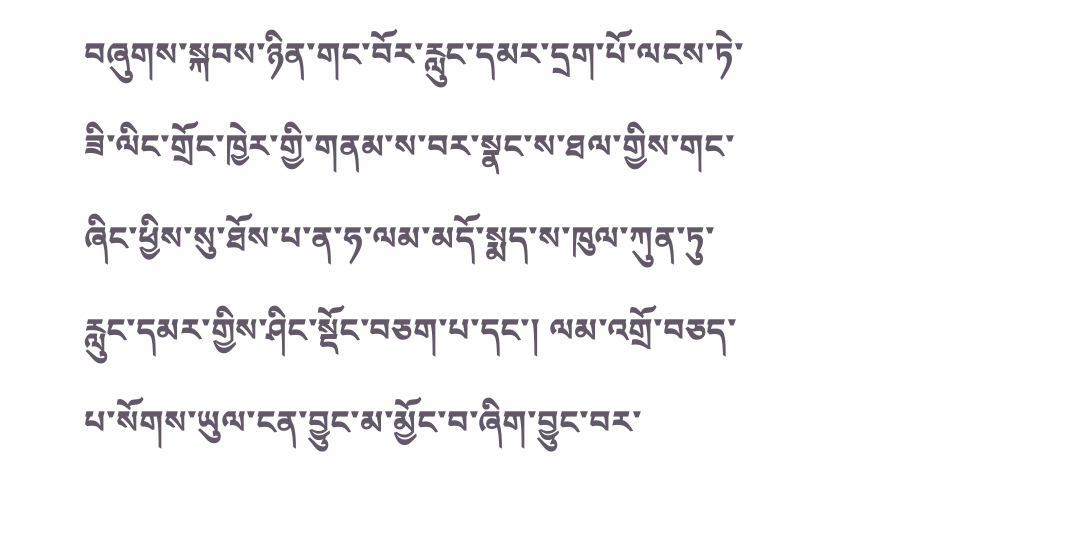བཞུགས་སྐབས་ཉིན་གང་བོར་རླུང་དམར་དྲག་པོ་ལངས་ཏེ་ཟི་ལིང་གྲོང་ཁྱེར་གྱི་གནམ་ས་བར་སྣང་ས་ཐལ་གྱིས་གང་ཞིང་ཕྱིས་སུ་ཐོས་པ་ན་ཧ་ལམ་མདོ་སྨད་ས་ཁུལ་ཀུན་ཏུ་རླུང་དམར་གྱིས་ཤིང་སྡོང་བཅག་པ་དང་། ལམ་འགྲོ་བཅད་པ་སོགས་ཡུལ་ངན་བྱུང་མ་མྱོང་བ་ཞིག་བྱུང་བར་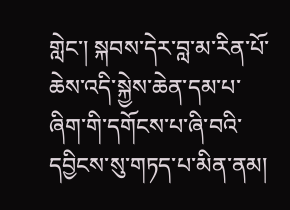གླེང་། སྐབས་དེར་བླ་མ་རིན་པོ་ཆེས་འདི་སྐྱེས་ཆེན་དམ་པ་ཞིག་གི་དགོངས་པ་ཞི་བའི་དབྱིངས་སུ་གཏད་པ་མིན་ནམ།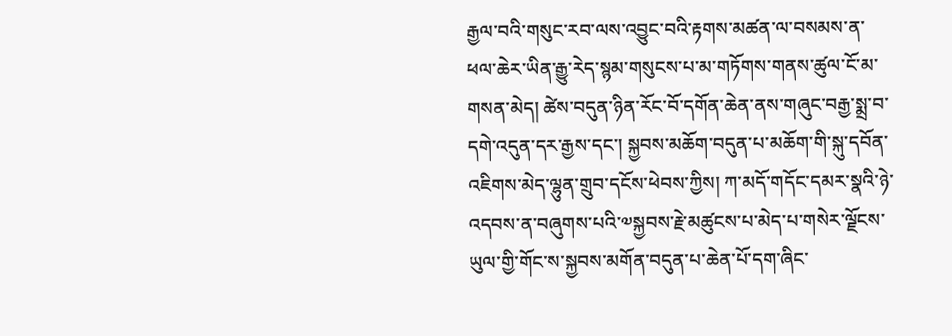རྒྱལ་བའི་གསུང་རབ་ལས་འབྱུང་བའི་རྟགས་མཚན་ལ་བསམས་ན་ཕལ་ཆེར་ཡིན་རྒྱུ་རེད་སྙམ་གསུངས་པ་མ་གཏོགས་གནས་ཚུལ་ངོ་མ་གསན་མེད། ཚེས་བདུན་ཉིན་རོང་བོ་དགོན་ཆེན་ནས་གཞུང་བརྒྱ་སྨྲ་བ་དགེ་འདུན་དར་རྒྱས་དང་། སྐྱབས་མཆོག་བདུན་པ་མཆོག་གི་སྐུ་དབོན་འཇིགས་མེད་ལྷུན་གྲུབ་དངོས་ཕེབས་ཀྱིས། ཀ་མདོ་གདོང་དམར་སྣའི་ཉེ་འདབས་ན་བཞུགས་པའི་༧སྐྱབས་རྗེ་མཚུངས་པ་མེད་པ་གསེར་ལྗོངས་ཡུལ་གྱི་གོང་ས་སྐྱབས་མགོན་བདུན་པ་ཆེན་པོ་དག་ཞིང་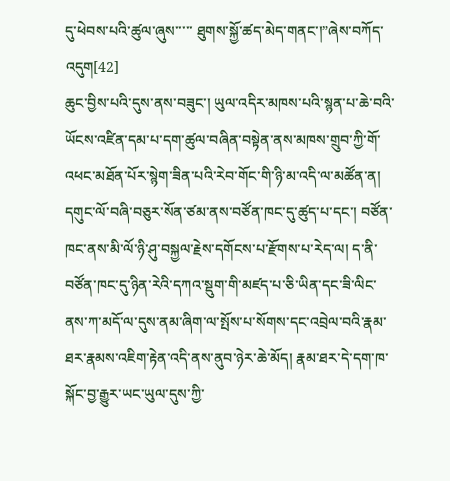དུ་ཕེབས་པའི་ཚུལ་ཞུས་་་་་ ཐུགས་སྐྱོ་ཚད་མེད་གནང་།”ཞེས་བཀོད་འདུག[42]
ཆུང་བྱིས་པའི་དུས་ནས་བཟུང་། ཡུལ་འདིར་མཁས་པའི་སྙན་པ་ཆེ་བའི་ཡོངས་འཛིན་དམ་པ་དག་ཚུལ་བཞིན་བསྟེན་ནས་མཁས་གྲུབ་ཀྱི་གོ་འཕང་མཐོན་པོར་སྙེག་ཟིན་པའི་རེབ་གོང་གི་ཉི་མ་འདི་ལ་མཚོན་ན། དགུང་ལོ་བཞི་བཅུར་སོན་ཙམ་ནས་བཙོན་ཁང་དུ་ཚུད་པ་དང་། བཙོན་ཁང་ནས་མི་ལོ་ཉི་ཤུ་བསྐྱལ་རྗེས་དགོངས་པ་རྫོགས་པ་རེད་ལ། ད་ནི་བཙོན་ཁང་དུ་ཉིན་རེའི་དཀའ་སྡུག་གི་མཛད་པ་ཅི་ཡིན་དང་ཟི་ལིང་ནས་ཀ་མདོ་ལ་དུས་ནམ་ཞིག་ལ་སྤོས་པ་སོགས་དང་འབྲེལ་བའི་རྣམ་ཐར་རྣམས་འཇིག་རྟེན་འདི་ནས་ནུབ་ཉེར་ཆེ་མོད། རྣམ་ཐར་དེ་དག་ཁ་སྐོང་བྱ་རྒྱུར་ཡང་ཡུལ་དུས་ཀྱི་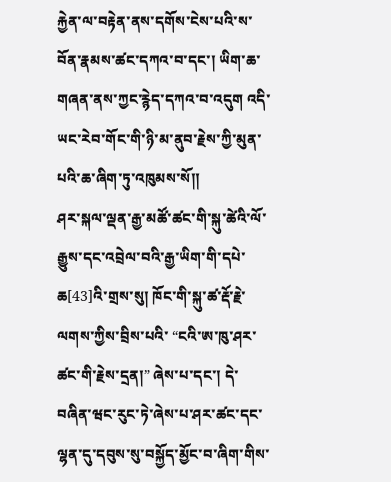རྐྱེན་ལ་བརྟེན་ནས་དགོས་ངེས་པའི་ས་བོན་རྣམས་ཚང་དཀའ་བ་དང་། ཡིག་ཆ་གཞན་ནས་ཀྱང་རྙེད་དཀའ་བ་འདུག འདི་ཡང་རེབ་གོང་གི་ཉི་མ་ནུབ་རྗེས་ཀྱི་མུན་པའི་ཆ་ཞིག་ཏུ་འཁུམས་སོ༎
ཤར་སྐལ་ལྡན་རྒྱ་མཚོ་ཚང་གི་སྐུ་ཚེའི་ལོ་རྒྱུས་དང་འབྲེལ་བའི་རྒྱ་ཡིག་གི་དཔེ་ཆ[43]འི་གྲས་སུ། ཁོང་གི་སྐུ་ཚ་རྡོ་རྗེ་ལགས་ཀྱིས་བྲིས་པའི་ “ངའི་ཨ་ཁུ་ཤར་ཚང་གི་རྗེས་དྲན།” ཞེས་པ་དང་། དེ་བཞིན་ཝང་རུང་ཏེ་ཞེས་པ་ཤར་ཚང་དང་ལྷན་དུ་དབུས་སུ་བསྐྱོད་མྱོང་བ་ཞིག་གིས་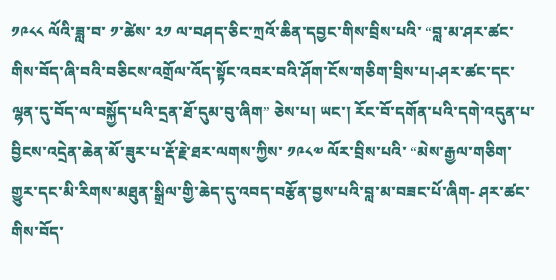༡༩༨༨ ལོའི་ཟླ་བ་ ༡་ཚེས་ ༢༡ ལ་བཤད་ཅིང་ཀྲའོ་ཆིན་དབྱང་གིས་བྲིས་པའི་ “བླ་མ་ཤར་ཚང་གིས་བོད་ཞི་བའི་བཅིངས་འགྲོལ་འོད་སྟོང་འབར་བའི་ཤོག་ངོས་གཅིག་བྲིས་པ།-ཤར་ཚང་དང་ལྷན་དུ་བོད་ལ་བསྐྱོད་པའི་དྲན་ཐོ་དུམ་བུ་ཞིག” ཅེས་པ། ཡང་། རོང་བོ་དགོན་པའི་དགེ་འདུན་པ་བྱིངས་འདྲེན་ཆེན་མོ་ཟུར་པ་རྡོ་རྗེ་ཐར་ལགས་ཀྱིས་ ༡༩༨༧ ལོར་བྲིས་པའི་ “མེས་རྒྱལ་གཅིག་གྱུར་དང་མི་རིགས་མཐུན་སྒྲིལ་གྱི་ཆེད་དུ་འབད་བརྩོན་བྱས་པའི་བླ་མ་བཟང་པོ་ཞིག- ཤར་ཚང་གིས་བོད་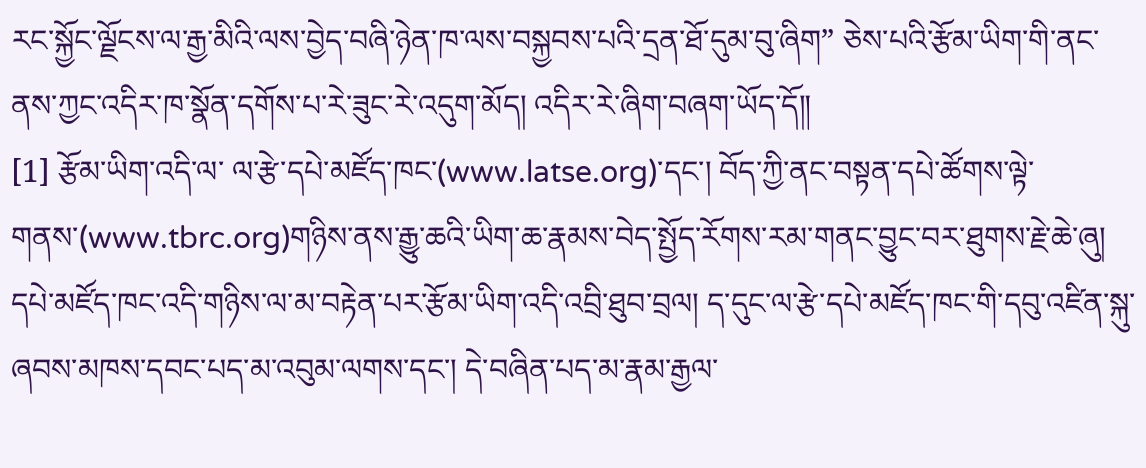རང་སྐྱོང་ལྗོངས་ལ་རྒྱ་མིའི་ལས་བྱེད་བཞི་ཉེན་ཁ་ལས་བསྐྱབས་པའི་དྲན་ཐོ་དུམ་བུ་ཞིག” ཅེས་པའི་རྩོམ་ཡིག་གི་ནང་ནས་ཀྱང་འདིར་ཁ་སྣོན་དགོས་པ་རེ་ཟུང་རེ་འདུག་མོད། འདིར་རེ་ཞིག་བཞག་ཡོད་དོ༎
[1] རྩོམ་ཡིག་འདི་ལ་ ལ་རྩེ་དཔེ་མཛོད་ཁང་(www.latse.org)་དང་། བོད་ཀྱི་ནང་བསྟན་དཔེ་ཚོགས་ལྟེ་གནས་(www.tbrc.org)གཉིས་ནས་རྒྱུ་ཆའི་ཡིག་ཆ་རྣམས་བེད་སྤྱོད་རོགས་རམ་གནང་བྱུང་བར་ཐུགས་རྗེ་ཆེ་ཞུ། དཔེ་མཛོད་ཁང་འདི་གཉིས་ལ་མ་བརྟེན་པར་རྩོམ་ཡིག་འདི་འབྲི་ཐུབ་བྲལ། ད་དུང་ལ་རྩེ་དཔེ་མཛོད་ཁང་གི་དབུ་འཛིན་སྐུ་ཞབས་མཁས་དབང་པད་མ་འབུམ་ལགས་དང་། དེ་བཞིན་པད་མ་རྣམ་རྒྱལ་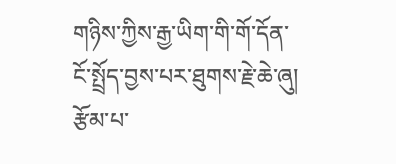གཉིས་ཀྱིས་རྒྱ་ཡིག་གི་གོ་དོན་ངོ་སྤྲོད་བྱས་པར་ཐུགས་རྗེ་ཆེ་ཞུ། རྩོམ་པ་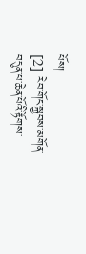པོས།
[2] རེབ་གོང་སྐྱབས་མགོན་བདུན་པ་ཆེན་པོའི་རྟོགས་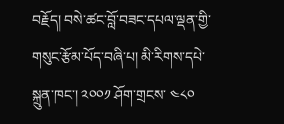བརྗོད། བསེ་ཚང་བློ་བཟང་དཔལ་ལྡན་གྱི་གསུང་རྩོམ་པོད་བཞི་པ། མི་རིགས་དཔེ་སྐྲུན་ཁང་། ༢༠༠༡ ཤོག་གྲངས་ ༤༨༠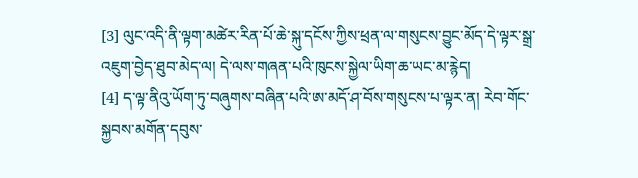[3] ལུང་འདི་ནི་ལྟག་མཚེར་རིན་པོ་ཆེ་སྐུ་དངོས་ཀྱིས་ཕྲན་ལ་གསུངས་བྱུང་མོད་དེ་ལྟར་སྒྲ་འཇུག་བྱེད་ཐུབ་མེད་ལ། དེ་ལས་གཞན་པའི་ཁུངས་སྐྱེལ་ཡིག་ཆ་ཡང་མ་རྙེད།
[4] ད་ལྟ་ནིའུ་ཡོག་ཏུ་བཞུགས་བཞིན་པའི་ཨ་མདོ་ཤ་བོས་གསུངས་པ་ལྟར་ན། རེབ་གོང་སྐྱབས་མགོན་དབུས་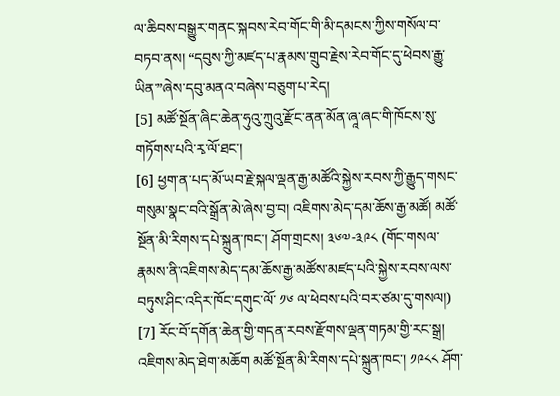ལ་ཆིབས་བསྒྱུར་གནང་སྐབས་རེབ་གོང་གི་མི་དམངས་ཀྱིས་གསོལ་བ་བཏབ་ནས། “དབུས་ཀྱི་མཛད་པ་རྣམས་གྲུབ་རྗེས་རེབ་གོང་དུ་ཕེབས་རྒྱུ་ཡིན་”ཞེས་དབུ་མནའ་བཞེས་བཅུག་པ་རེད།
[5] མཚོ་སྔོན་ཞིང་ཆེན་ཧུའུ་ཀྲུའུ་རྫོང་ནན་མོན་ཞཱ་ཞང་གི་ཁོངས་སུ་གཏོགས་པའི་རྭ་ལོ་ཐང་།
[6] ཕྱག་ན་པད་མོ་ཡབ་རྗེ་སྐལ་ལྡན་རྒྱ་མཚོའི་སྐྱེས་རབས་ཀྱི་རྒྱུད་གསང་གསུམ་སྣང་བའི་སྒྲོན་མེ་ཞེས་བྱ་བ། འཇིགས་མེད་དམ་ཆོས་རྒྱ་མཚོ། མཚོ་སྔོན་མི་རིགས་དཔེ་སྐྲུན་ཁང་། ཤོག་གྲངས། ༣༦༧-༣༩༨ (གོང་གསལ་རྣམས་ནི་འཇིགས་མེད་དམ་ཆོས་རྒྱ་མཚོས་མཛད་པའི་སྐྱེས་རབས་ལས་བཏུས་ཤིང་འདིར་ཁོང་དགུང་ལོ་ ༡༦ ལ་ཕེབས་པའི་བར་ཙམ་དུ་གསལ།)
[7] རོང་བོ་དགོན་ཆེན་གྱི་གདན་རབས་རྫོགས་ལྡན་གཏམ་གྱི་རང་སྒྲ། འཇིགས་མེད་ཐེག་མཆོག མཚོ་སྔོན་མི་རིགས་དཔེ་སྐྲུན་ཁང་། ༡༩༨༨ ཤོག་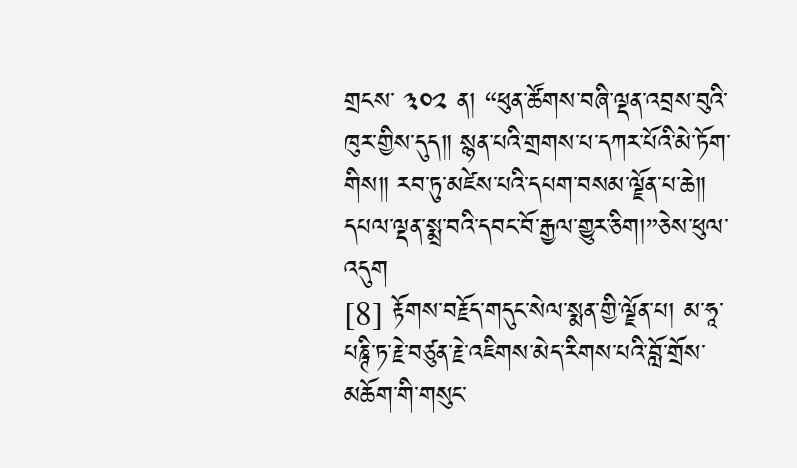གྲངས་ ༣༠༢ ན། “ཕུན་ཚོགས་བཞི་ལྡན་འབྲས་བུའི་ཁུར་གྱིས་དུད༎ སྙན་པའི་གྲགས་པ་དཀར་པོའི་མེ་ཏོག་གིས༎ རབ་ཏུ་མཛེས་པའི་དཔག་བསམ་ལྗོན་པ་ཆེ༎ དཔལ་ལྡན་སྨྲ་བའི་དབང་བོ་རྒྱལ་གྱུར་ཅིག།”ཅེས་ཕུལ་འདུག
[8] རྟོགས་བརྗོད་གདུང་སེལ་སྨན་གྱི་ལྗོན་པ། མ་ཧཱ་པཎྚི་ཏ་རྗེ་བཙུན་རྗེ་འཇིགས་མེད་རིགས་པའི་བློ་གྲོས་མཆོག་གི་གསུང་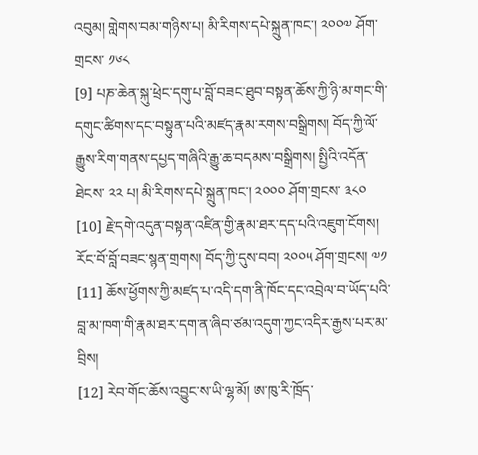འབུམ། གླེགས་བམ་གཉིས་པ། མི་རིགས་དཔེ་སྐྲུན་ཁང་། ༢༠༠༧ ཤོག་གྲངས་ ༡༦༨
[9] པཎ་ཆེན་སྐུ་ཕྲེང་དགུ་པ་བློ་བཟང་ཐུབ་བསྟན་ཆོས་ཀྱི་ཉི་མ་གང་གི་དགུང་ཚིགས་དང་བསྟུན་པའི་མཛད་རྣམ་རགས་བསྒྲིགས། བོད་ཀྱི་ལོ་རྒྱུས་རིག་གནས་དཔྱད་གཞིའི་རྒྱུ་ཆ་བདམས་བསྒྲིགས། སྤྱིའི་འདོན་ཐེངས་ ༢༢ པ། མི་རིགས་དཔེ་སྐྲུན་ཁང་། ༢༠༠༠ ཤོག་གྲངས་ ༣༨༠
[10] རྗེ་དགེ་འདུན་བསྟན་འཛིན་གྱི་རྣམ་ཐར་དད་པའི་འཇུག་ངོགས། རོང་བོ་བློ་བཟང་སྙན་གྲགས། བོད་ཀྱི་དུས་བབ། ༢༠༠༥ ཤོག་གྲངས། ༧༡
[11] ཆོས་ཕྱོགས་ཀྱི་མཛད་པ་འདི་དག་ནི་ཁོང་དང་འབྲེལ་བ་ཡོད་པའི་བླ་མ་ཁག་གི་རྣམ་ཐར་དག་ན་ཞིབ་ཙམ་འདུག་ཀྱང་འདིར་རྒྱས་པར་མ་བྲིས།
[12] རེབ་གོང་ཆོས་འབྱུང་ས་ཡི་ལྷ་མོ། ཨ་ཁུ་རི་ཁྲོད་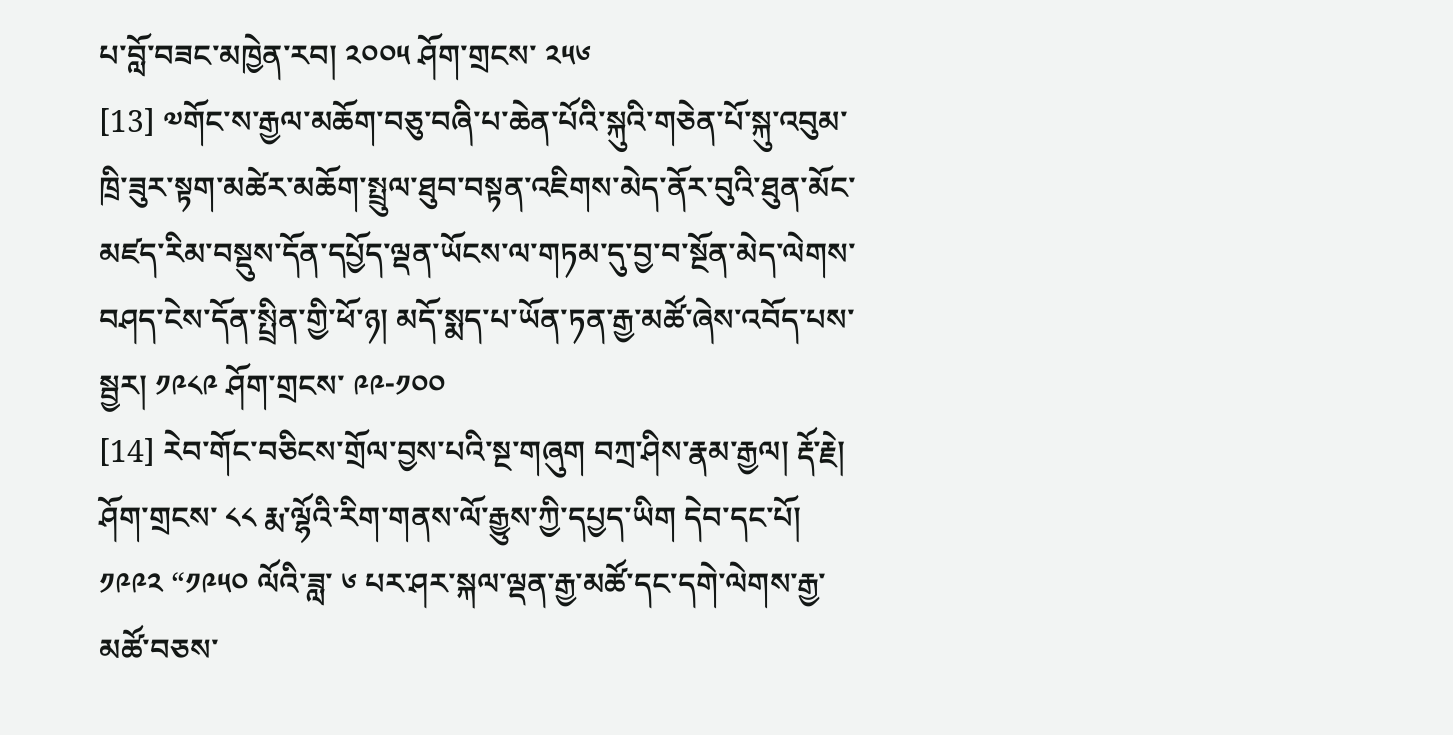པ་བློ་བཟང་མཁྱེན་རབ། ༢༠༠༥ ཤོག་གྲངས་ ༢༥༦
[13] ༧གོང་ས་རྒྱལ་མཆོག་བཅུ་བཞི་པ་ཆེན་པོའི་སྐུའི་གཅེན་པོ་སྐུ་འབུམ་ཁྲི་ཟུར་སྟག་མཚེར་མཆོག་སྤྲུལ་ཐུབ་བསྟན་འཇིགས་མེད་ནོར་བུའི་ཐུན་མོང་མཛད་རིམ་བསྡུས་དོན་དཔྱོད་ལྡན་ཡོངས་ལ་གཏམ་དུ་བྱ་བ་སྔོན་མེད་ལེགས་བཤད་ངེས་དོན་སྤྲིན་གྱི་ཕོ་ཉ། མདོ་སྨད་པ་ཡོན་ཏན་རྒྱ་མཚོ་ཞེས་འབོད་པས་སྦྱར། ༡༩༨༩ ཤོག་གྲངས་ ༩༩-༡༠༠
[14] རེབ་གོང་བཅིངས་གྲོལ་བྱས་པའི་སྔ་གཞུག བཀྲ་ཤིས་རྣམ་རྒྱལ། རྡོ་རྗེ། ཤོག་གྲངས་ ༨༨ རྨ་ལྷོའི་རིག་གནས་ལོ་རྒྱུས་ཀྱི་དཔྱད་ཡིག དེབ་དང་པོ། ༡༩༩༢ “༡༩༥༠ ལོའི་ཟླ་ ༦ པར་ཤར་སྐལ་ལྡན་རྒྱ་མཚོ་དང་དགེ་ལེགས་རྒྱ་མཚོ་བཅས་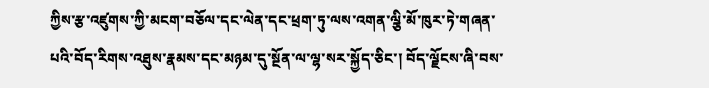ཀྱིས་རྩ་འཛུགས་ཀྱི་མངག་བཅོལ་དང་ལེན་དང་ཕྲག་ཏུ་ལས་འགན་ལྕི་མོ་ཁུར་ཏེ་གཞན་པའི་བོད་རིགས་འཐུས་རྣམས་དང་མཉམ་དུ་སྔོན་ལ་ལྷ་སར་སྐྱོད་ཅིང་། བོད་ལྗོངས་ཞི་བས་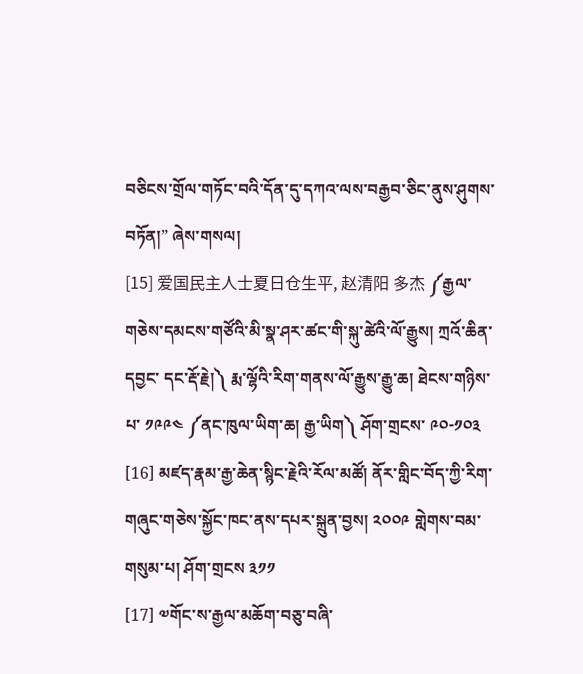བཅིངས་གྲོལ་གཏོང་བའི་དོན་དུ་དཀའ་ལས་བརྒྱབ་ཅིང་ནུས་ཤུགས་བཏོན།” ཞེས་གསལ།
[15] 爱国民主人士夏日仓生平, 赵清阳 多杰 ༼རྒྱལ་གཅེས་དམངས་གཙོའི་མི་སྣ་ཤར་ཚང་གི་སྐུ་ཚེའི་ལོ་རྒྱུས། ཀྲའོ་ཆིན་དབྱང་ དང་རྡོ་རྗེ།༽ རྨ་ལྷོའི་རིག་གནས་ལོ་རྒྱུས་རྒྱུ་ཆ། ཐེངས་གཉིས་པ་ ༡༩༩༤ ༼ནང་ཁུལ་ཡིག་ཆ། རྒྱ་ཡིག༽ ཤོག་གྲངས་ ༩༠-༡༠༣
[16] མཛད་རྣམ་རྒྱ་ཆེན་སྙིང་རྗེའི་རོལ་མཚོ། ནོར་གླིང་བོད་ཀྱི་རིག་གཞུང་གཅེས་སྐྱོང་ཁང་ནས་དཔར་སྐྲུན་བྱས། ༢༠༠༩ གླེགས་བམ་གསུམ་པ། ཤོག་གྲངས ༣༡༡
[17] ༧གོང་ས་རྒྱལ་མཆོག་བཅུ་བཞི་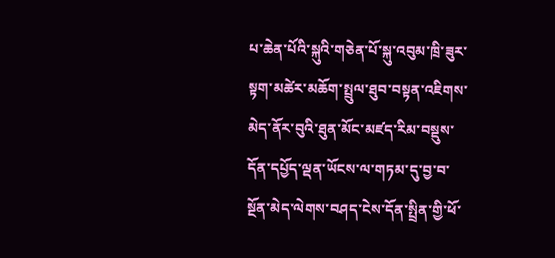པ་ཆེན་པོའི་སྐུའི་གཅེན་པོ་སྐུ་འབུམ་ཁྲི་ཟུར་སྟག་མཚེར་མཆོག་སྤྲུལ་ཐུབ་བསྟན་འཇིགས་མེད་ནོར་བུའི་ཐུན་མོང་མཛད་རིམ་བསྡུས་དོན་དཔྱོད་ལྡན་ཡོངས་ལ་གཏམ་དུ་བྱ་བ་སྔོན་མེད་ལེགས་བཤད་ངེས་དོན་སྤྲིན་གྱི་ཕོ་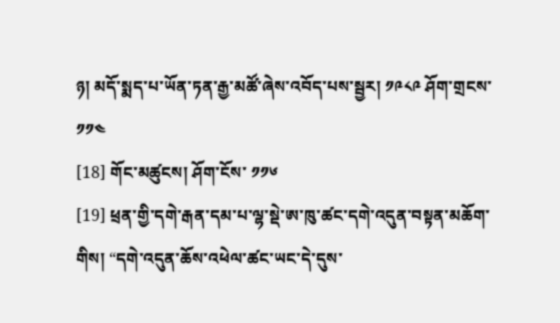ཉ། མདོ་སྨད་པ་ཡོན་ཏན་རྒྱ་མཚོ་ཞེས་འབོད་པས་སྦྱར། ༡༩༨༩ ཤོག་གྲངས་ ༡༡༤
[18] གོང་མཚུངས། ཤོག་ངོས་ ༡༡༦
[19] ཕྲན་གྱི་དགེ་རྒན་དམ་པ་ལྷ་སྡེ་ཨ་ཁུ་ཚང་དགེ་འདུན་བསྟན་མཆོག་གིས། “དགེ་འདུན་ཆོས་འཕེལ་ཚང་ཡང་དེ་དུས་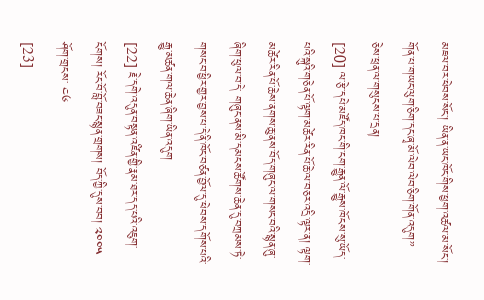མཇལ་བར་ཕེབས་སོང་། ཡིན་ན་ཡང་ཁོང་གིས་ཕྱག་འཚལ་མ་སོང་། གོན་པ་གཡང་ལུག་ཅིག་དང་ཞྭ་མོ་ལེབ་ལེབ་ཅིག་གོན་འདུག” ཅེས་ཕྲན་ལ་གསུངས་པ་དྲན།
[20] ལ་རྩེ་དཔེ་མཛོད་ཁང་གི་ངག་རྒྱུན་ལོ་རྒྱུས་ཁོངས་སུ་ཡོད་པའི་སྐུའི་གཅེན་པོ་ལྟག་མཚེར་རིན་པོ་ཆེ་ལ་བཅར་འདྲི་ལྟར་ན། ལྟག་མཚེར་རིན་པོ་ཆེས་ནགས་ཆུ་ནས་བོད་གཞུང་ལ་གསང་བའི་སྙན་ཞུ་ཞིག་ཕུལ་བ་དེ་ གཞུང་ནས་མི་དམངས་ཚོགས་ཆེན་དུ་བཀྲམས་ཏེ་གསང་བ་ཕྱིར་གྱར་བྱས་པ་དེ་ནི་ཁོང་བཙན་བྱོལ་དུ་ཕེབས་དགོས་པའི་རྒྱུ་མཚན་གལ་ཆེན་ཞིག་ཡིན་འདུག
[22] རྗེ་དགེ་འདུན་བསྟན་འཛིན་གྱི་རྣམ་ཐར་དད་པའི་འཇུག་ངོགས། རོང་བོ་བློ་བཟང་སྙན་གྲགས། བོད་ཀྱི་དུས་བབ། ༢༠༠༥ ཤོག་གྲངས་ ༤༦
[23]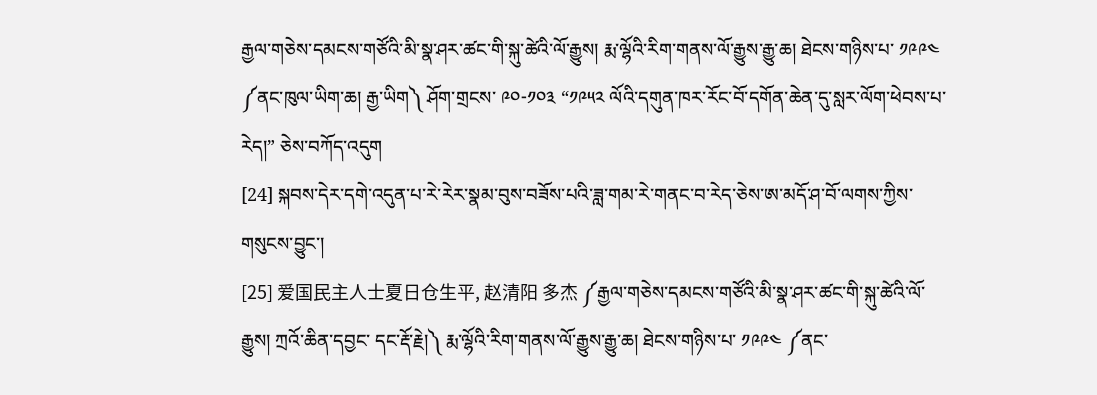རྒྱལ་གཅེས་དམངས་གཙོའི་མི་སྣ་ཤར་ཚང་གི་སྐུ་ཚེའི་ལོ་རྒྱུས། རྨ་ལྷོའི་རིག་གནས་ལོ་རྒྱུས་རྒྱུ་ཆ། ཐེངས་གཉིས་པ་ ༡༩༩༤ ༼ནང་ཁུལ་ཡིག་ཆ། རྒྱ་ཡིག༽ ཤོག་གྲངས་ ༩༠-༡༠༣ “༡༩༥༢ ལོའི་དགུན་ཁར་རོང་བོ་དགོན་ཆེན་དུ་སླར་ལོག་ཕེབས་པ་རེད།” ཅེས་བཀོད་འདུག
[24] སྐབས་དེར་དགེ་འདུན་པ་རེ་རེར་སྣམ་བུས་བཟོས་པའི་ཟླ་གམ་རེ་གནང་བ་རེད་ཅེས་ཨ་མདོ་ཤ་བོ་ལགས་ཀྱིས་གསུངས་བྱུང་།
[25] 爱国民主人士夏日仓生平, 赵清阳 多杰 ༼རྒྱལ་གཅེས་དམངས་གཙོའི་མི་སྣ་ཤར་ཚང་གི་སྐུ་ཚེའི་ལོ་རྒྱུས། ཀྲའོ་ཆིན་དབྱང་ དང་རྡོ་རྗེ།༽ རྨ་ལྷོའི་རིག་གནས་ལོ་རྒྱུས་རྒྱུ་ཆ། ཐེངས་གཉིས་པ་ ༡༩༩༤ ༼ནང་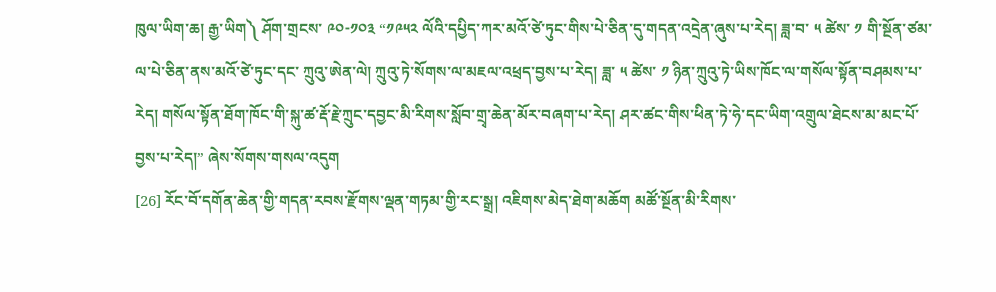ཁུལ་ཡིག་ཆ། རྒྱ་ཡིག༽ ཤོག་གྲངས་ ༩༠-༡༠༣ “༡༩༥༢ ལོའི་དཔྱིད་ཀར་མའོ་ཙེ་ཏུང་གིས་པེ་ཅིན་དུ་གདན་འདྲེན་ཞུས་པ་རེད། ཟླ་བ་ ༥ ཚེས་ ༡ གི་སྔོན་ཙམ་ལ་པེ་ཅིན་ནས་མའོ་ཙེ་ཏུང་དང་ ཀྲུའུ་ཨེན་ལེ། ཀྲུའུ་ཏེ་སོགས་ལ་མཇལ་འཕྲད་བྱས་པ་རེད། ཟླ་ ༥ ཚེས་ ༡ ཉིན་ཀྲུའུ་ཏེ་ཡིས་ཁོང་ལ་གསོལ་སྟོན་བཤམས་པ་རེད། གསོལ་སྟོན་ཐོག་ཁོང་གི་སྐུ་ཚ་རྡོ་རྗེ་ཀྲུང་དབྱང་མི་རིགས་སློབ་གྲྭ་ཆེན་མོར་བཞག་པ་རེད། ཤར་ཚང་གིས་ཕིན་ཏེ་ཧེ་དང་ཡིག་འགྲུལ་ཐེངས་མ་མང་པོ་བྱས་པ་རེད།” ཞེས་སོགས་གསལ་འདུག
[26] རོང་བོ་དགོན་ཆེན་གྱི་གདན་རབས་རྫོགས་ལྡན་གཏམ་གྱི་རང་སྒྲ། འཇིགས་མེད་ཐེག་མཆོག མཚོ་སྔོན་མི་རིགས་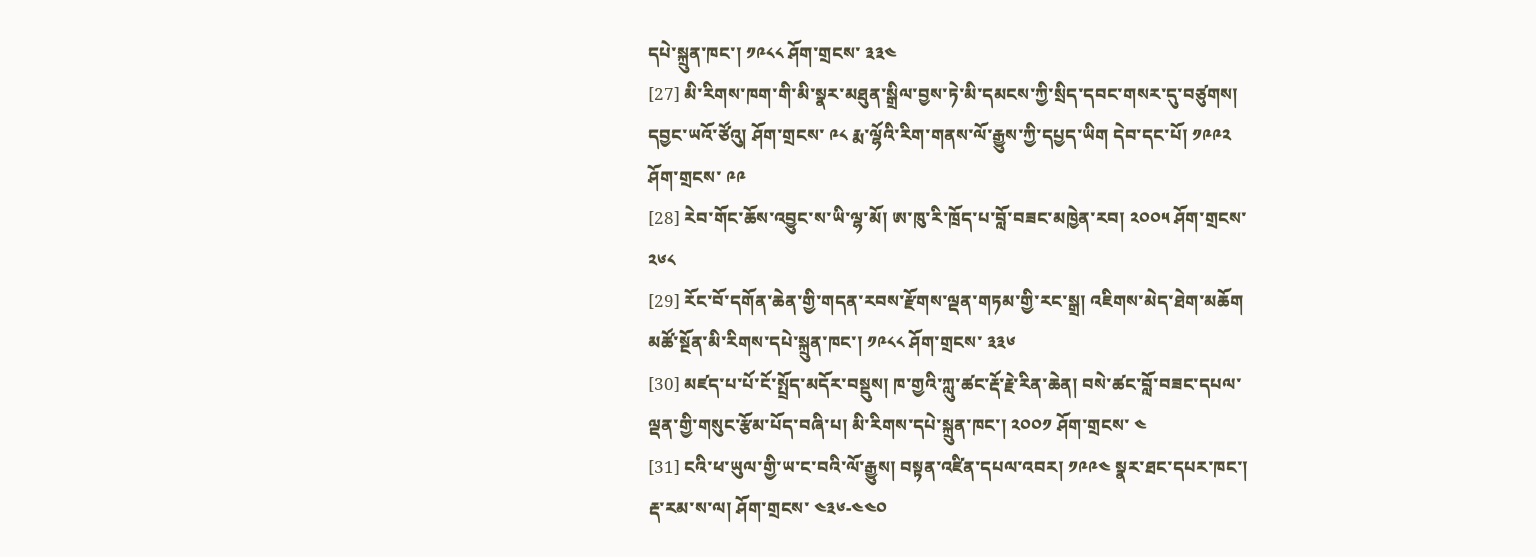དཔེ་སྐྲུན་ཁང་། ༡༩༨༨ ཤོག་གྲངས་ ༣༣༤
[27] མི་རིགས་ཁག་གི་མི་སྣར་མཐུན་སྒྲིལ་བྱས་ཏེ་མི་དམངས་ཀྱི་སྲིད་དབང་གསར་དུ་བཙུགས། དབྱང་ཡའོ་ཙོའུ། ཤོག་གྲངས་ ༩༨ རྨ་ལྷོའི་རིག་གནས་ལོ་རྒྱུས་ཀྱི་དཔྱད་ཡིག དེབ་དང་པོ། ༡༩༩༢ ཤོག་གྲངས་ ༩༩
[28] རེབ་གོང་ཆོས་འབྱུང་ས་ཡི་ལྷ་མོ། ཨ་ཁུ་རི་ཁྲོད་པ་བློ་བཟང་མཁྱེན་རབ། ༢༠༠༥ ཤོག་གྲངས་ ༢༦༨
[29] རོང་བོ་དགོན་ཆེན་གྱི་གདན་རབས་རྫོགས་ལྡན་གཏམ་གྱི་རང་སྒྲ། འཇིགས་མེད་ཐེག་མཆོག མཚོ་སྔོན་མི་རིགས་དཔེ་སྐྲུན་ཁང་། ༡༩༨༨ ཤོག་གྲངས་ ༣༣༦
[30] མཛད་པ་པོ་ངོ་སྤྲོད་མདོར་བསྡུས། ཁ་གྱའི་ཀླུ་ཚང་རྡོ་རྗེ་རིན་ཆེན། བསེ་ཚང་བློ་བཟང་དཔལ་ལྡན་གྱི་གསུང་རྩོམ་པོད་བཞི་པ། མི་རིགས་དཔེ་སྐྲུན་ཁང་། ༢༠༠༡ ཤོག་གྲངས་ ༤
[31] ངའི་ཕ་ཡུལ་གྱི་ཡ་ང་བའི་ལོ་རྒྱུས། བསྟན་འཛིན་དཔལ་འབར། ༡༩༩༤ སྣར་ཐང་དཔར་ཁང་། རྡ་རམ་ས་ལ། ཤོག་གྲངས་ ༤༣༦-༤༤༠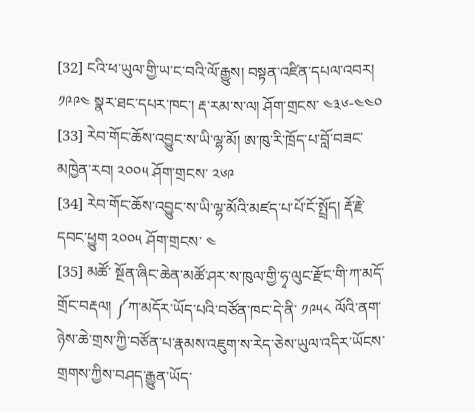[32] ངའི་ཕ་ཡུལ་གྱི་ཡ་ང་བའི་ལོ་རྒྱུས། བསྟན་འཛིན་དཔལ་འབར། ༡༩༩༤ སྣར་ཐང་དཔར་ཁང་། རྡ་རམ་ས་ལ། ཤོག་གྲངས་ ༤༣༦-༤༤༠
[33] རེབ་གོང་ཆོས་འབྱུང་ས་ཡི་ལྷ་མོ། ཨ་ཁུ་རི་ཁྲོད་པ་བློ་བཟང་མཁྱེན་རབ། ༢༠༠༥ ཤོག་གྲངས་ ༢༦༩
[34] རེབ་གོང་ཆོས་འབྱུང་ས་ཡི་ལྷ་མོའི་མཛད་པ་པོ་ངོ་སྤྲོད། རྡོ་རྗེ་དབང་ཕྱུག ༢༠༠༥ ཤོག་གྲངས་ ༤
[35] མཚོ་ སྔོན་ཞིང་ཆེན་མཚོ་ཤར་ས་ཁུལ་གྱི་ཧྭ་ལུང་རྫོང་གི་ཀ་མདོ་གྲོང་བརྡལ། ༼ཀ་མདོར་ཡོད་པའི་བཙོན་ཁང་དེ་ནི་ ༡༩༥༨ ལོའི་ནག་ཉེས་ཆེ་གྲས་ཀྱི་བཙོན་པ་རྣམས་འཇུག་ས་རེད་ཅེས་ཡུལ་འདིར་ཡོངས་གྲགས་ཀྱིས་བཤད་རྒྱུན་ཡོད་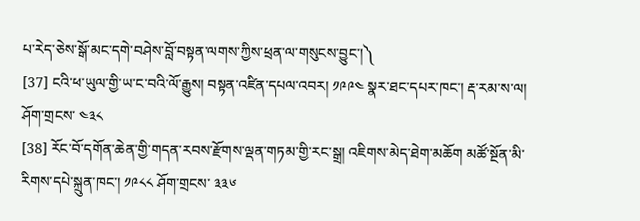པ་རེད་ཅེས་སྒོ་མང་དགེ་བཤེས་བློ་བསྟན་ལགས་ཀྱིས་ཕྲན་ལ་གསུངས་བྱུང་།༽
[37] ངའི་ཕ་ཡུལ་གྱི་ཡ་ང་བའི་ལོ་རྒྱུས། བསྟན་འཛིན་དཔལ་འབར། ༡༩༩༤ སྣར་ཐང་དཔར་ཁང་། རྡ་རམ་ས་ལ། ཤོག་གྲངས་ ༤༣༨
[38] རོང་བོ་དགོན་ཆེན་གྱི་གདན་རབས་རྫོགས་ལྡན་གཏམ་གྱི་རང་སྒྲ། འཇིགས་མེད་ཐེག་མཆོག མཚོ་སྔོན་མི་རིགས་དཔེ་སྐྲུན་ཁང་། ༡༩༨༨ ཤོག་གྲངས་ ༣༣༦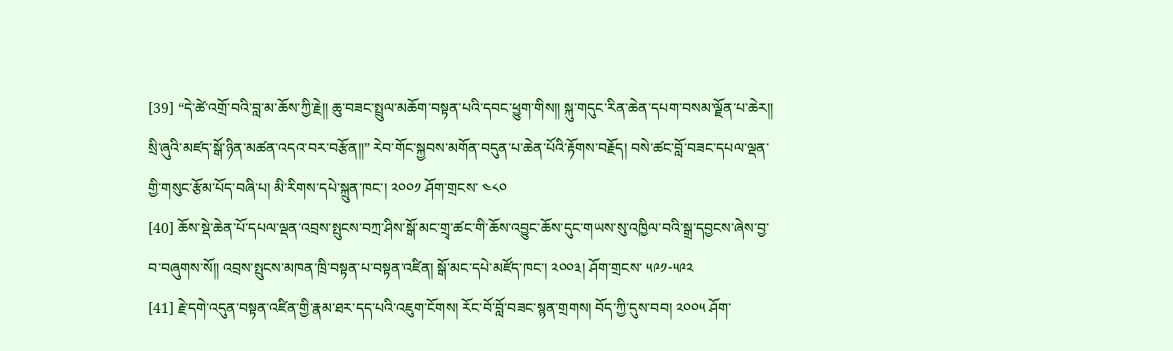[39] “དེ་ཚེ་འགྲོ་བའི་བླ་མ་ཆོས་ཀྱི་རྗེ༎ ཆུ་བཟང་སྤྲུལ་མཆོག་བསྟན་པའི་དབང་ཕྱུག་གིས༎ སྐུ་གདུང་རིན་ཆེན་དཔག་བསམ་ལྗོན་པ་ཆེར༎ སྲི་ཞུའི་མཛད་སྒོ་ཉིན་མཚན་འདའ་བར་བརྩོན༎” རེབ་གོང་སྐྱབས་མགོན་བདུན་པ་ཆེན་པོའི་རྟོགས་བརྗོད། བསེ་ཚང་བློ་བཟང་དཔལ་ལྡན་གྱི་གསུང་རྩོམ་པོད་བཞི་པ། མི་རིགས་དཔེ་སྐྲུན་ཁང་། ༢༠༠༡ ཤོག་གྲངས་ ༤༨༠
[40] ཆོས་སྡེ་ཆེན་པོ་དཔལ་ལྡན་འབྲས་སྤུངས་བཀྲ་ཤིས་སྒོ་མང་གྲྭ་ཚང་གི་ཆོས་འབྱུང་ཆོས་དུང་གཡས་སུ་འཁྱིལ་བའི་སྒྲ་དབྱངས་ཞེས་བྱ་བ་བཞུགས་སོ༎ འབྲས་སྤུངས་མཁན་ཁྲི་བསྟན་པ་བསྟན་འཛིན། སྒོ་མང་དཔེ་མཛོད་ཁང་། ༢༠༠༣། ཤོག་གྲངས་ ༥༩༡-༥༩༢
[41] རྗེ་དགེ་འདུན་བསྟན་འཛིན་གྱི་རྣམ་ཐར་དད་པའི་འཇུག་ངོགས། རོང་བོ་བློ་བཟང་སྙན་གྲགས། བོད་ཀྱི་དུས་བབ། ༢༠༠༥ ཤོག་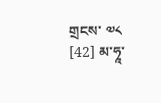གྲངས་ ༧༨
[42] མ་ཧཱ་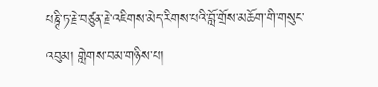པཎྚི་ཏ་རྗེ་བཙུན་རྗེ་འཇིགས་མེད་རིགས་པའི་བློ་གྲོས་མཆོག་གི་གསུང་འབུམ། གླེགས་བམ་གཉིས་པ།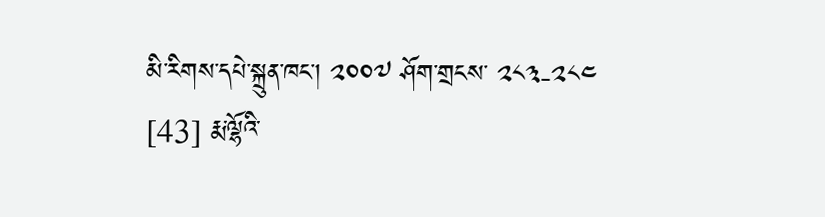མི་རིགས་དཔེ་སྐྲུན་ཁང་། ༢༠༠༧ ཤོག་གྲངས་ ༢༨༣-༢༨༤
[43] རྨ་ལྷོའི་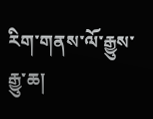རིག་གནས་ལོ་རྒྱུས་རྒྱུ་ཆ།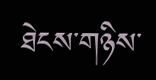ཐེངས་གཉིས་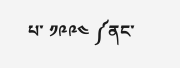པ་ ༡༩༩༤ ༼ནང་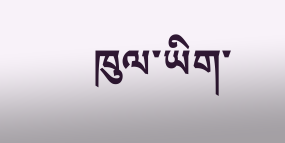ཁུལ་ཡིག་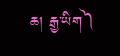ཆ། རྒྱ་ཡིག༽